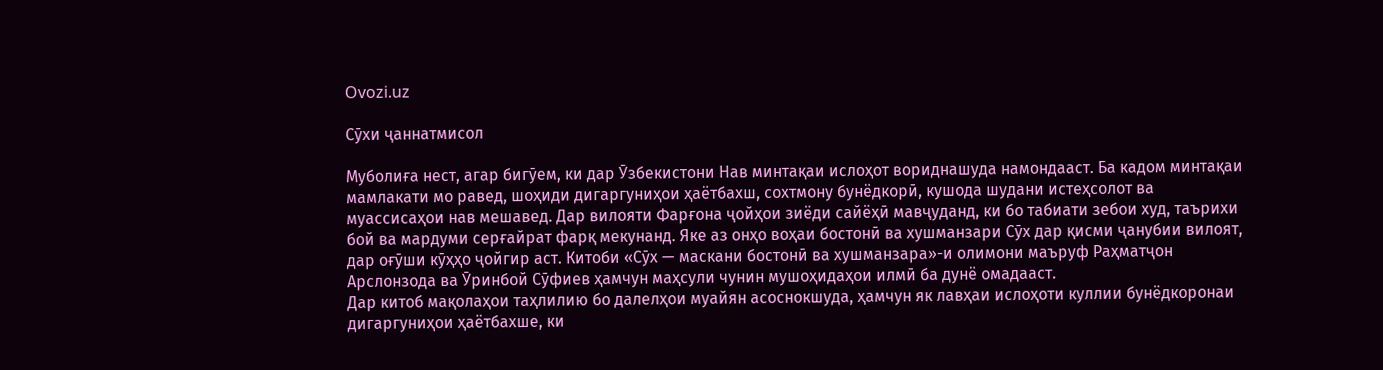Ovozi.uz

Сӯхи ҷаннатмисол

Муболиға нест, агар бигӯем, ки дар Ӯзбекистони Нав минтақаи ислоҳот вориднашуда намондааст. Ба кадом минтақаи мамлакати мо равед, шоҳиди дигаргуниҳои ҳаётбахш, сохтмону бунёдкорӣ, кушода шудани истеҳсолот ва муассисаҳои нав мешавед. Дар вилояти Фарғона ҷойҳои зиёди сайёҳӣ мавҷуданд, ки бо табиати зебои худ, таърихи бой ва мардуми серғайрат фарқ мекунанд. Яке аз онҳо воҳаи бостонӣ ва хушманзари Сӯх дар қисми ҷанубии вилоят, дар оғӯши кӯҳҳо ҷойгир аст. Китоби «Сӯх — маскани бостонӣ ва хушманзара»-и олимони маъруф Раҳматҷон Арслонзода ва Ӯринбой Сӯфиев ҳамчун маҳсули чунин мушоҳидаҳои илмӣ ба дунё омадааст.
Дар китоб мақолаҳои таҳлилию бо далелҳои муайян асоснокшуда, ҳамчун як лавҳаи ислоҳоти куллии бунёдкоронаи дигаргуниҳои ҳаётбахше, ки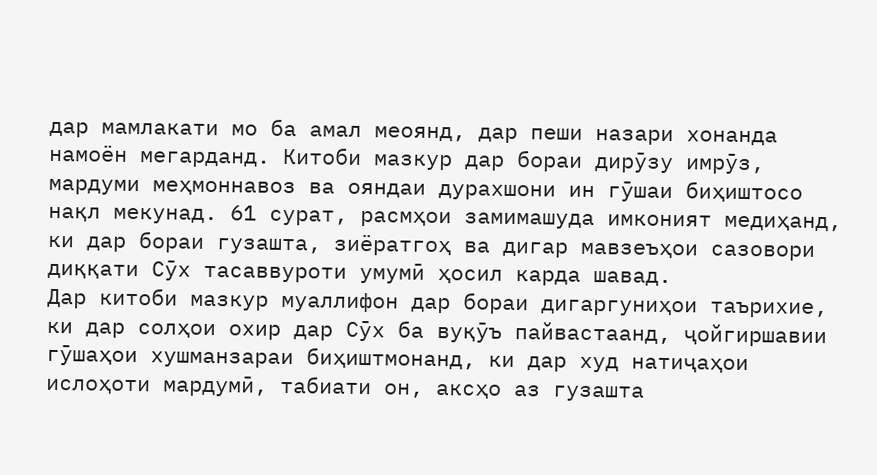дар мамлакати мо ба амал меоянд, дар пеши назари хонанда намоён мегарданд. Китоби мазкур дар бораи дирӯзу имрӯз, мардуми меҳмоннавоз ва ояндаи дурахшони ин гӯшаи биҳиштосо нақл мекунад. 61 сурат, расмҳои замимашуда имконият медиҳанд, ки дар бораи гузашта, зиёратгоҳ ва дигар мавзеъҳои сазовори диққати Сӯх тасаввуроти умумӣ ҳосил карда шавад.
Дар китоби мазкур муаллифон дар бораи дигаргуниҳои таърихие, ки дар солҳои охир дар Сӯх ба вуқӯъ пайвастаанд, ҷойгиршавии гӯшаҳои хушманзараи биҳиштмонанд, ки дар худ натиҷаҳои ислоҳоти мардумӣ, табиати он, аксҳо аз гузашта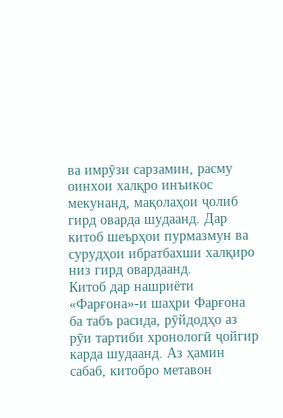ва имрӯзи сарзамин, расму оинхои халқро инъикос мекунанд, мақолаҳои ҷолиб гирд оварда шудаанд. Дар китоб шеърҳои пурмазмун ва сурудҳои ибратбахши халқиро низ гирд овардаанд.
Китоб дар нашриёти «Фарғона»-и шаҳри Фарғона ба табъ расида, рӯйдодҳо аз рӯи тартиби хронологӣ ҷойгир карда шудаанд. Аз ҳамин сабаб, китобро метавон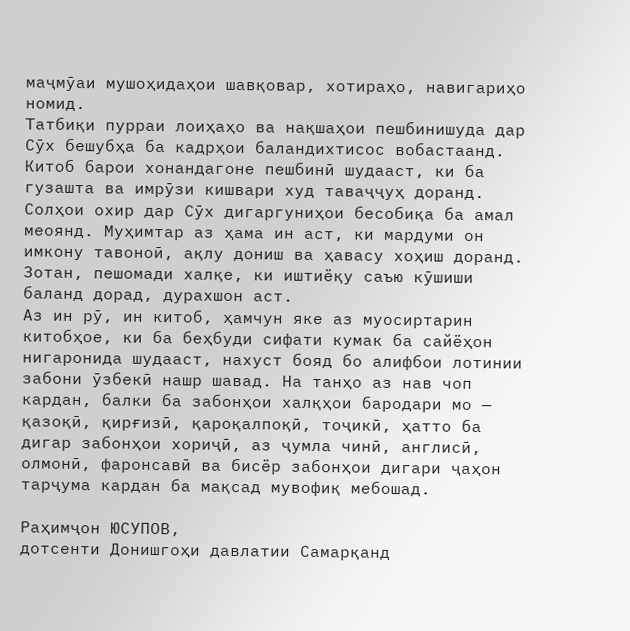маҷмӯаи мушоҳидаҳои шавқовар, хотираҳо, навигариҳо номид.
Татбиқи пурраи лоиҳаҳо ва нақшаҳои пешбинишуда дар Сӯх бешубҳа ба кадрҳои баландихтисос вобастаанд.
Китоб барои хонандагоне пешбинӣ шудааст, ки ба гузашта ва имрӯзи кишвари худ таваҷҷуҳ доранд. Солҳои охир дар Сӯх дигаргуниҳои бесобиқа ба амал меоянд. Муҳимтар аз ҳама ин аст, ки мардуми он имкону тавоноӣ, ақлу дониш ва ҳавасу хоҳиш доранд. Зотан, пешомади халқе, ки иштиёқу саъю кӯшиши баланд дорад, дурахшон аст.
Аз ин рӯ, ин китоб, ҳамчун яке аз муосиртарин китобҳое, ки ба беҳбуди сифати кумак ба сайёҳон нигаронида шудааст, нахуст бояд бо алифбои лотинии забони ӯзбекӣ нашр шавад. На танҳо аз нав чоп кардан, балки ба забонҳои халқҳои бародари мо — қазоқӣ, қирғизӣ, қароқалпоқӣ, тоҷикӣ, ҳатто ба дигар забонҳои хориҷӣ, аз ҷумла чинӣ, англисӣ, олмонӣ, фаронсавӣ ва бисёр забонҳои дигари ҷаҳон тарҷума кардан ба мақсад мувофиқ мебошад.

Раҳимҷон ЮСУПОВ,
дотсенти Донишгоҳи давлатии Самарқанд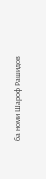ба номи Шароф Рашидов